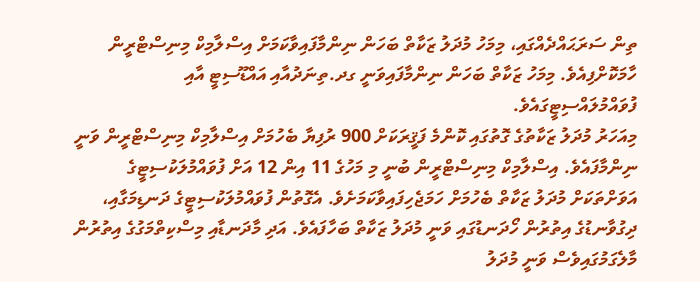ތިން ސަރަޙައްދެއްގައި، މިމަހު މުދަލު ޒަކާތް ބަހަން ނިންމާފައިވާކަމަށް އިސްލާމިކް މިނިސްޓްރީން ހާމަކޮށްފިއެވެ. މިމަހު ޒަކާތް ބަހަން ނިންމާފައިވަނީ ގދ.ތިނަދުއާއި އައްޑޫސިޓީ އާއި ފުވައްމުލައްސިޓީގައެވެ.
މިއަހަރު މުދަލު ޒަކާތުގެ ގޮތުގައި ކޮންމެ ފަޤީރަކަށް 900 ރުފިޔާ ބެހުމަށް އިސްލާމިކް މިނިސްޓްރީން ވަނީ ނިންމާފައެވެ. އިސްލާމިކް މިނިސްޓްރީން ބުނީ މި މަހުގެ 11 އިން 12 އަށް ފުވައްމުލަކުސިޓީގެ އަވަށްތަކަށް މުދަލު ޒަކާތް ބެހުމަށް ހަމަޖެހިފައިވާކަމަށެވެ. އެގޮތުން ފުވައްމުލަކުސިޓީގެ ދަނޑިމަގާއި، ދިގުވާނޑުގެ އިތުރުން ހޯދަނޑުގައި ވަނީ މުދަލު ޒަކާތް ބަހާފައެވެ. އަދި މާދަނޑާއި މިސްކިތްމަގުގެ އިތުރުން މާލެގަމުގައިވެސް ވަނީ މުދަލު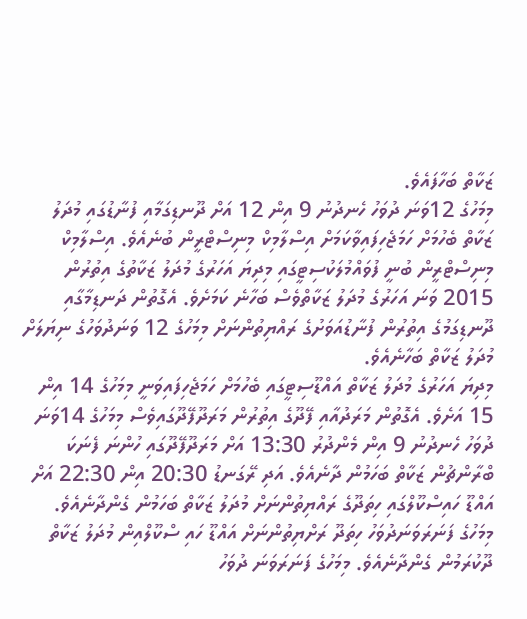ޒަކާތް ބަހާފައެވެ.
މިމަހުގެ 12ވަނަ ދުވަހު ހެނދުނު 9 އިން 12 އަށް ދޫނޑިގަމާއި ފުނާޑުގައި މުދަލު ޒަކާތް ބެހުމަށް ހަމަޖެހިފައިވާކަމަށް އިސްލާމިކް މިނިސްޓްރީން ބުނެއެވެ. އިސްލާމިކް މިނިސްޓްރީން ބުނީ ފުވައްމުލަކުސިޓީގައި މިދިޔަ އަހަރުގެ މުދަލު ޒަކާތުގެ އިތުރުން 2015 ވަނަ އަހަރުގެ މުދަލު ޒަކާތްވެސް ބަހާނެ ކަމަށެވެ. އެގޮތުން ދަނޑިމާގާއި ދޫނޑިގަމުގެ އިތުރުން ފުނާޑުއަވަށުގެ ރައްޔިތުންނަށް މިމަހުގެ 12 ވަނަދުވަހުގެ ނިޔަލަށް މުދަލު ޒަކާތް ބަހާނެއެވެ.
މިދިޔަ އަހަރުގެ މުދަލު ޒަކާތް އައްޑޫސިޓީގައި ބެހުމަށް ހަމަޖެހިފައިވަނީ މިމަހުގެ 14 އިން 15 އަށެވެ. އެގޮތުން މަރަދުއާއި ފޭދޫގެ އިތުރުން މަރަދޫފޭދޫގައިވެސް މިމަހުގެ 14ވަނަ ދުވަހު ހެނދުނު 9 އިން މެންދުރު 13:30 އަށް މަރަދޫފޭދޫގައި ހުންނަ ފެނަކަ ބްރާންޗުން ޒަކާތް ބަހަމުން ދާނެއެވެ. އަދި ރޭގަނޑު 20:30 އިން 22:30 އަށް އައްޑޫ ހައިސްކޫލްގައި ހިތަދޫގެ ރައްޔިތުންނަށް މުދަލު ޒަކާތް ބަހަމުން ގެންދާނެއެވެ. މިމަހުގެ ފަނަރަވަނަދުވަހު ހިތަދޫ ރަށްޔިތުންނަށް އައްޑޫ ހައި ސްކޫލްއިން މުދަލު ޒަކާތް ދޫކުރަމުން ގެންދާނެއެވެ. މިމަހުގެ ފަނަރަވަނަ ދުވަހު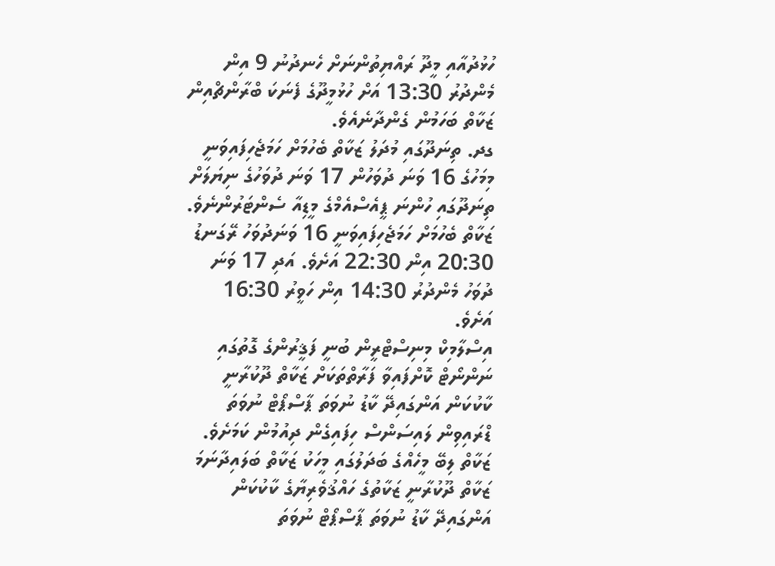ހުޅުދުއާއި މީދޫ ރައްޔިތުންނަށް ހެނދުނު 9 އިން މެންދުރު 13:30 އަށް ހުޅުމީދޫގެ ފެނަކަ ބްރާންޗްއިން ޒަކާތް ބަހަމުން ގެންދާނެއެވެ.
ގދ. ތިނަދޫގައި މުދަލު ޒަކާތް ބެހުމަށް ހަމަޖެހިފައިވަނީ މިމަހުގެ 16 ވަނަ ދުވަހުން 17 ވަނަ ދުވަހުގެ ނިޔަލަށް ތިނަދޫގައި ހުންނަ ޕީއެސްއެމްގެ މީޑިއާ ސެންޓަރުންނެވެ. ޒަކާތް ބެހުމަށް ހަމަޖެހިފައިވަނީ 16 ވަނަދުވަހު ރޭގަނޑު 20:30 އިން 22:30 އަށެވެ. އަދި 17 ވަނަ ދުވަހު މެންދުރު 14:30 އިން ހަވީރު 16:30 އަށެވެ.
އިސްލާމިކް މިނިސްޓްރީން ބުނީ ފަޤީރުންގެ ގޮތުގައި ނަންނޯޓް ކޮށްފައިވާ ފަރާތްތަކަށް ޒަކާތް ދޫކުރާނީ ކާކުކަން އަންގައިދޭ ކާޑު ނުވަތަ ޕާސްޕޯޓް ނުވަތަ ޑްރައިވިން ލައިސަންސް ހިފައިގެން ދިއުމުން ކަމަށެވެ. ޒަކާތް ލިބޭ މީހެއްގެ ބަދަލުގައި މީހަކު ޒަކާތް ބަލައިދާނަމަ ޒަކާތް ދޫކުރާނީ ޒަކާތުގެ ހައްޤުވެރިޔާގެ ކާކުކަން އަންގައިދޭ ކާޑު ނުވަތަ ޕާސްޕޯޓް ނުވަތަ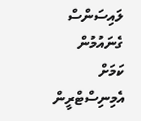ލައިސަންސް ގެނައުމުން ކަމަށް އެމިނިސްޓްރީން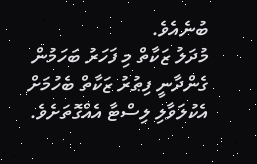ބުނެއެވެ.
މުދަލު ޒަކާތް މި ފަހަރު ބަހަމުން ގެންދާނީ ފިޠުރު ޒަކާތް ބެހުމަށް އެކުލަވާލި ލިސްޓާ އެއްގޮތަށެވެ.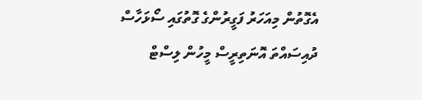އެގޮތުން މިއަހަރު ފަގީރުންގެ ގޮތުގައި ސޯޅަހާސް ދުއިސައްތަ އޮނަތިރީސް މީހުން ލިސްޓް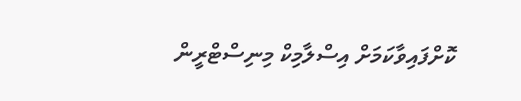ކޮށްފައިވާކަމަށް އިސްލާމިކް މިނިސްޓްރީން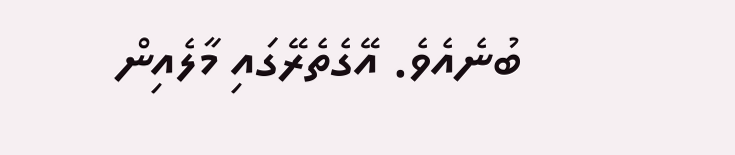ބުނެއެވެ. އޭގެތެރޭގައި މާލެއިން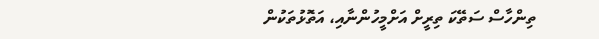ތިންހާސް ސަތޭކަ ތިރީށް އަށްމީހުންނާއި، އަތޮޅުތަކުން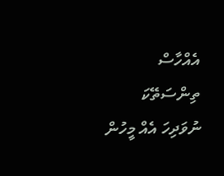އެއްހާސް ތިންސަތޭކަ ނުވަދިހަ އެއް މީހުން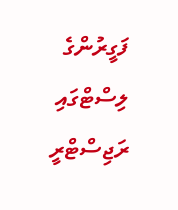ފަގީރުންގެ ލިސްޓްގައި ރަޖިސްޓްރީ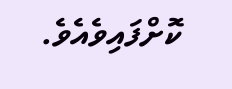ކޮށްފައިވެއެވެ.